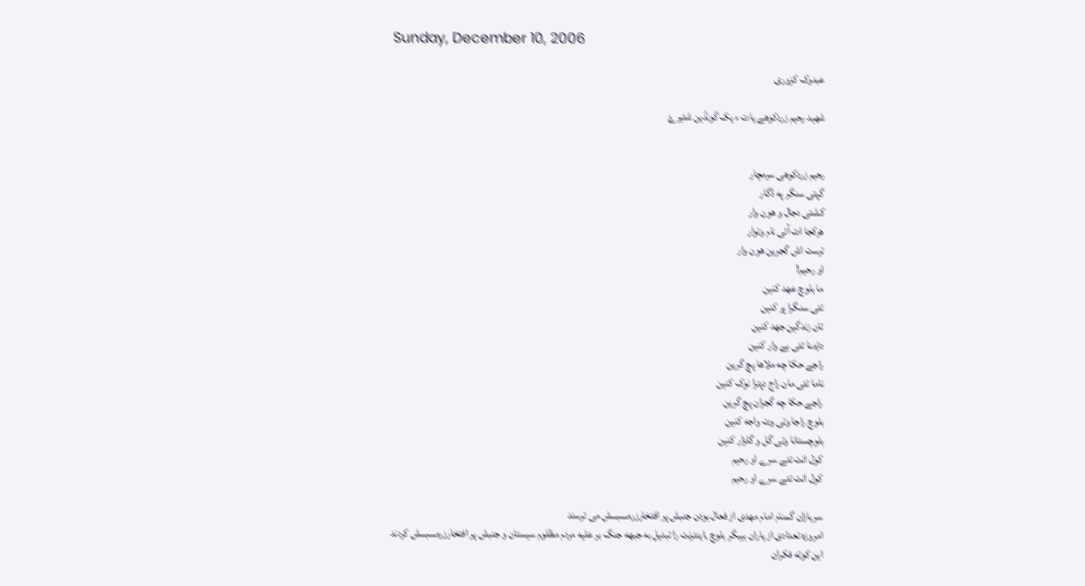Sunday, December 10, 2006

عبدوک کزوری

شهید رحیم زردکوهے یات ء یک گونڈین شئیرۓ


رحیم زردکوهی سرمچار
گپتی سنگر په ڈگار
کشتی دجال و هون وار
هرکجا ات آئی نام وتوار
ترست اش گجرین هون وار
او رحیم!
ما بلوچ عهد کنین
تئی سنگرا پر کنین
تان زندگین جهد کنین
دژمنا تئی بے وار کنین
راجے حکا چه ملاها پچ گرین
ناما تئی مان راج دپترا نوک کنین
راجے حکا چه گجران پچ گرین
بلوچ راجا وتی وت واجه کنین
بلوچستانا وتی گل و گلزار کنین
کول انت تئے سرے او رحیم
کول انت تئے سرے او رحیم

سربازان گمنام امام مهدی از فعال بودن جنبش پر افتخارزرمــــبـــش می ترسند
امروزه تعدادی از یاران بیبگر بلوچ ,اینترنت را تبدیل به جبهه جنگ بر علیه مردم مظلوم سیستان و جنبش پر افتخارزرمــــبـــش کردند
این کوته فکران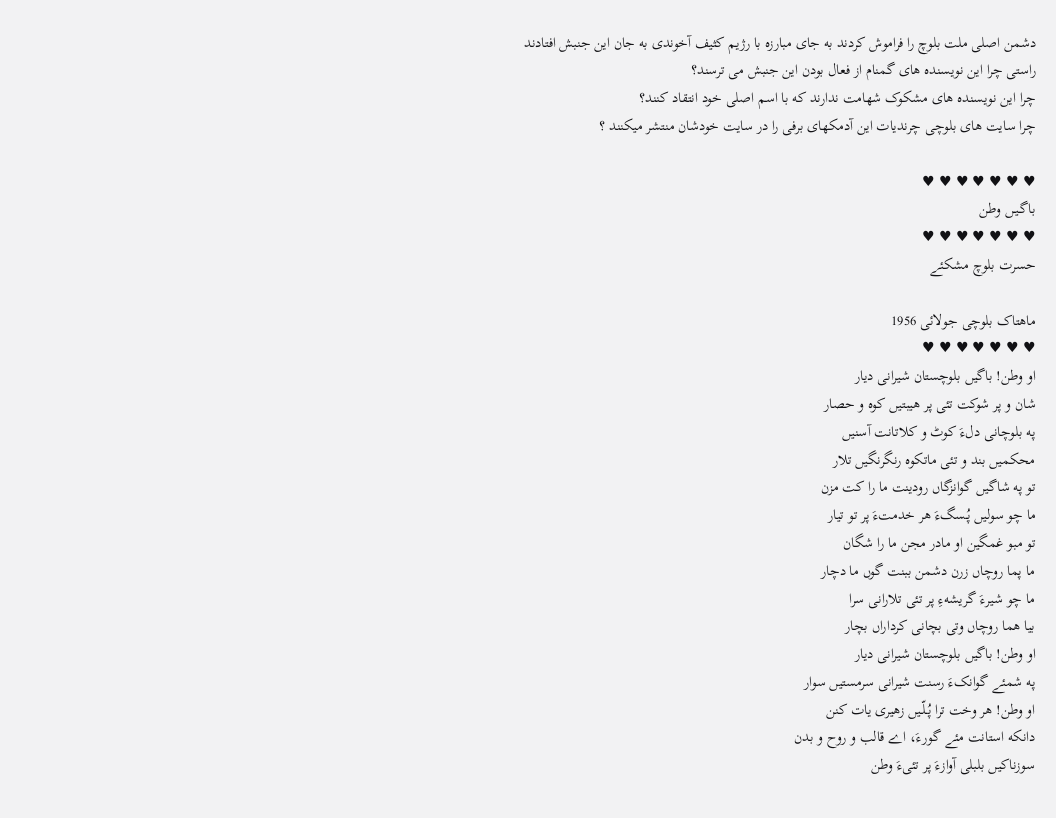دشمن اصلی ملت بلوچ را فراموش کردند به جای مبارزه با رژیم کثیف آخوندی به جان این جنبش افتادند
راستی چرا این نویسنده های گمنام از فعال بودن این جنبش می ترسند؟
چرا این نویسنده های مشکوک شهامت ندارند که با اسم اصلی خود انتقاد کنند؟
چرا سایت های بلوچی چرندیات این آدمکهای برفی را در سایت خودشان منتشر میکنند ؟

♥ ♥ ♥ ♥ ♥ ♥ ♥
باگـيـں وطن
♥ ♥ ♥ ♥ ♥ ♥ ♥
حسرت بلوچ مشکئے

ماهتاک بلوچی جولائی 1956
♥ ♥ ♥ ♥ ♥ ♥ ♥
او وطن! باگيں بلوچستان شيرانی ديار
شان و پر شوکت تئی پر هيبتيں کوه و حصار
په بلوچانی دلءَ کوٹ و کلاتانت آسنيں
محکميں بند و تئی ماتکوه رنگرنگيں تلار
تو په شاگيں گوانزگاں رودينت ما را کت مزن
ما چو سوليں پُـسگءَ هر خدمتءَ پر تو تيار
تو مبو غمگين او مادر مجن ما را شگان
ما پما روچاں زرن دشمن ببنت گوں ما دچار
ما چو شيرءَ گريشهءِ پر تئی تلارانی سرا
بيا هما روچاں وتی بچانی کرداراں بچار
او وطن! باگيں بلوچستان شيرانی ديار
په شمئے گوانکءَ رسنت شيرانی سرمستيں سوار
او وطن! هر وخت ترا پُـلّـيں زهيری يات کنن
دانکه استانت مئے گورءَ، اے قالب و روح و بدن
سوزناکيں بلبلی آوازءَ پر تئیءَ وطن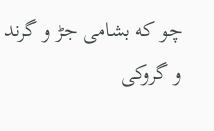چو که بشامی جـڑ و گرند و گروکی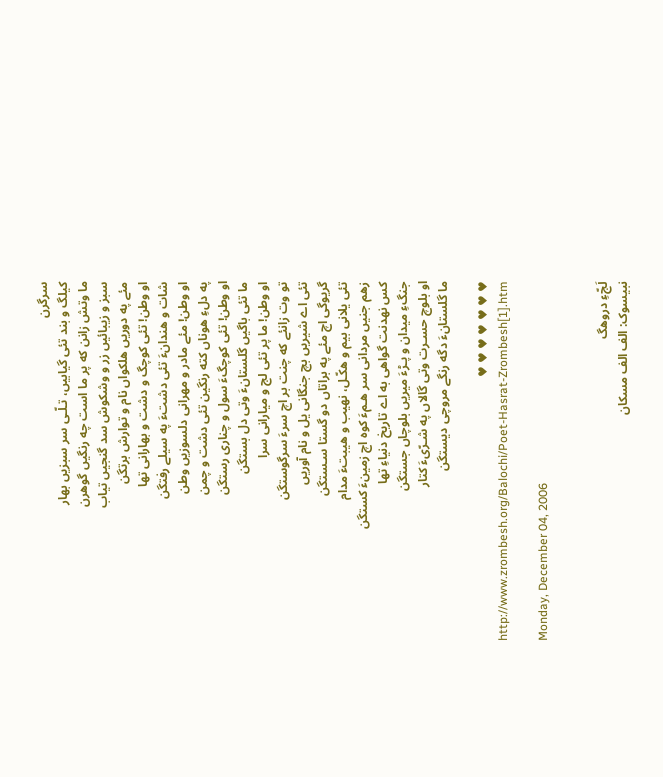سرگرن
کيلگ و بند تئی گيابيں، تـلّـی سر سبزيں بهار
ما وتش زانن که پر ما است چه رنگيں گوهرن
سبز و زيبائيں زر و وشکوش سد گنجيں تياب
مئے په دوريں هلکواں نام و توارش برتگن
او وطن! تئی کوچگ و دشت و بهارانی تها
شات و هندانءَ تئی دشتءَ په سيلے رفتگن
او وطن! مئے مادر و مهرانی دلسوزيں وطن
په دلءِ هوناں کته رنگين تئی دشت و چمن
او وطن! تئی کوچگءَ سول و چناری رستگن
ما تئی باگيں گلستانءَ وتی دل بستگن
او وطن! ما پر تئی لج و ميارانی سرا
تو وت زانئے که چنت بر اچ سرءَ سرگوستگن
تئی اے شيريں بچ جنگانی يل و نام آوريں
گريوگی اچ مئے په براتاں دو گستا سـستگن
تئی يلانی بيم و هکّـل، نهيب و هيبتءَ مدام
زهم جنيں مردانی سر هـمءَ کوه اچ زمينءَ کستگن
کس نهدنت گواهی به اے تاريخ دنياءِ تها
جنگءِ ميدان و پـڑءَ ميريں بلوچاں جستگن
او بلوچ حسـرت وتی گالاں په شـرّیءَ کتار
ما گلستانءَ دگه رنگے مروچی ديستگن

♥ ♥ ♥ ♥ ♥ ♥ ♥
http://www.zrombesh.org/Balochi/Poet-Hasrat-Zrombesh[1].htm

Monday, December 04, 2006


لَجّءِ دروهگ
نبیسوک: الف الف مسکان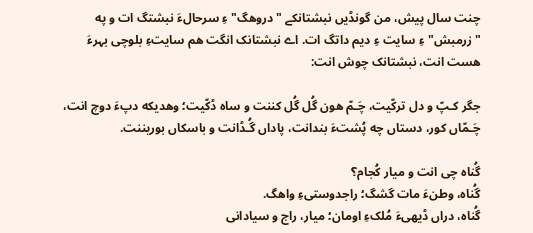چنت سال پیش، من گونڈیں نبشتانکے "دروهگ" ءِ سرحالءَ نبشتگ ات و په "زرمبش" ءِ سایت ءِ دیم داتگ ات. اے نبشتانک انگت هم سایتءِ بلوچی بہرءَ هست انت، نبشتانک چوش انت:

جگر کـپّ و دل ترکّيت، چَـمّ هون گُل گُل کننت و ساه ڈکّيت؛ وهديکه دپءَ دوچ انت، چَـمّاں کور، دستاں چه پُشتءَ بندانت، پاداں گُـڈانت و باسکاں بوريننت.

گُناه چی انت و ميار کُجام؟
گُناه، وطنءَ مات گشگ؛ راجدوستیءِ واهگ.
گُناه، دراں ڈيهیءَ مُلکءِ اومان؛ ميار، راج و سيادانی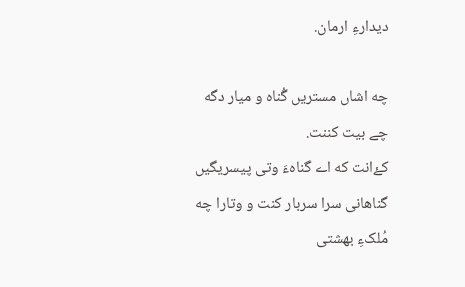ديدارءِ ارمان.

چه اشاں مستریں گُناه و ميار دگه چے بيت کننت.
کۓانت که اے گناهءَ وتی پيسریگیں گناهانی سرا سربار کنت و وتارا چه مُلکءِ بهشتی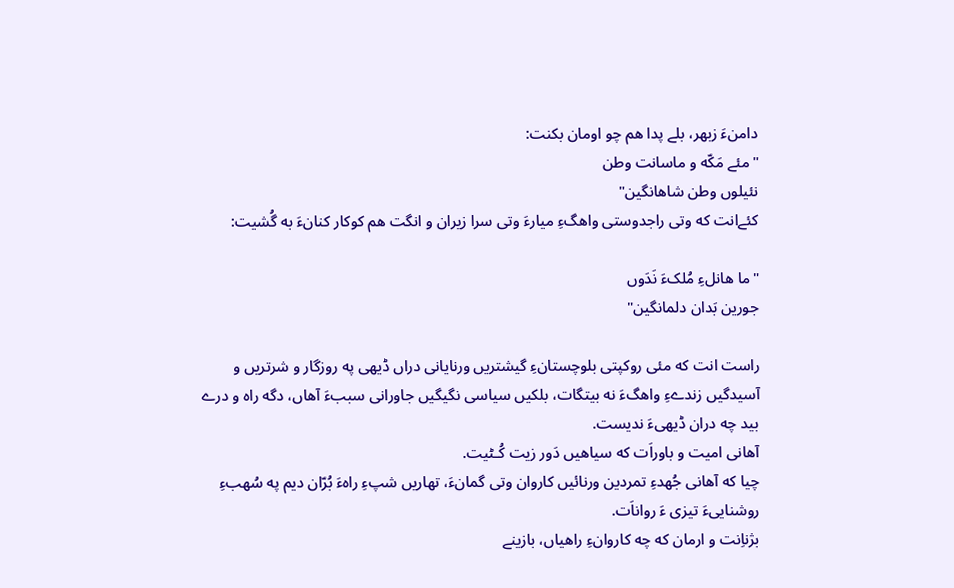دامنءَ زبهر، بلے پدا هم چو اومان بکنت:
"مئے مَکّه و ماسانت وطن
نئيلوں وطن شاهانگین"
کئےانت که وتی راجدوستی واهگءِ ميارءَ وتی سرا زيران و انگت هم کوکار کنانءَ به گُشيت:

"ما هانلءِ مُلکءَ نَدَوں
جورين بَدان دلمانگین"

راست انت که مئی روکپتی بلوچستانءِ گيشتريں ورنايانی دراں ڈيهی په روزگار و شرتریں و آسيدگیں زندےءِ واهگءَ نه بيتگات، بلکیں سياسی نگيگیں جاورانی سببءَ آهاں، دگه راه و درے بيد چه دران ڈيهیءَ نديست.
آهانی اميت و باوراَت که سياهیں دَور زيت کُـٹیت.
چيا که آهانی جُهدءِ تمردين ورنائیں کاروان وتی گمانءَ، تهاریں شپءِ راهءَ بُرّان ديم په سُهبءِ روشنايیءَ تیزی ءَ رواناَت.
بژناِنت و ارمان که چه کاروانءِ راهياں، بازینے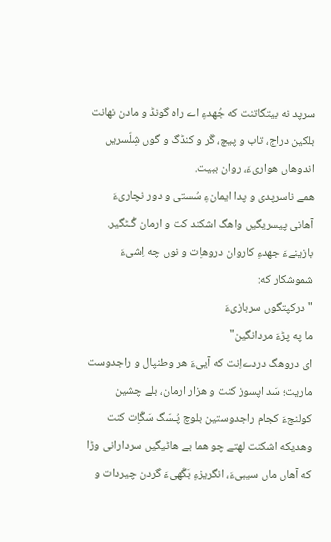سرپد نه بيتگاتنت که جُهدءِ اے راه گونڈ و مادن نهانت بلکین دراج، تاب و پيچ، گَر و کنڈگ و گوں شِلّسریں اندوهاں هواریءَ، روان ببيت.
همے ناسرپدی و پدا ايمانءِ سُستی و دور نچاریءَ آهانی پيسریگیں واهگ اشکند کت و ارمان گُـٹگير.
بازينےءَ جهدءِ کاروان دروهاِت و نوں چه اِشیءَ شموشکار که:
"درکپتگوں سربازیءَ
ما په پڑءَ مردانگین"
ای دروهگ دردےاِنت که آيیءَ هر وطنپال و راجدوست ماريت؛ سَد اپسوز کنت و هزار ارمان، بلے چشین کولنجءَ کجام راجدوستین بلوچ پُـسّگ سَگّاِت کنت وهديکه اشکنت لھتے چو هما بے ھاٹیگیں سردارانی وڑا که آهاں ماں سيبیءَ، انگريزءِ بَگّهیءَ گردن چيردات و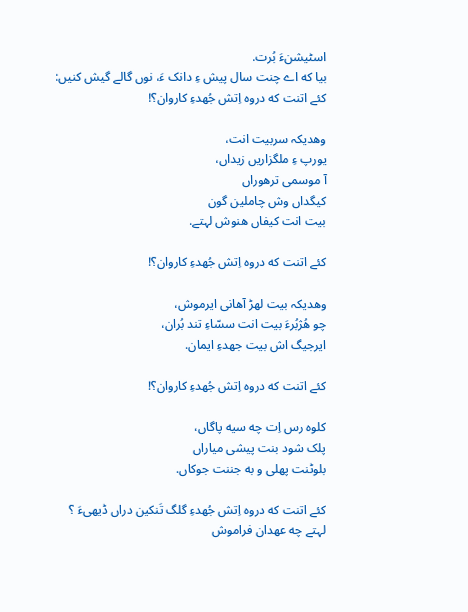اسٹیشنءَ بُرت.
بیا که اے چنت سال پیش ءِ دانک ءَ، نوں گالے گیش کنیں:
کئے اتنت که دروه اِتش جُهدءِ کاروان؟!

وهدیکہ سربیت انت،
یورپ ءِ ملگزاریں زیداں،
آ موسمی ترهوراں
کیگداں وش چاملین گون
بیت انت کیفاں هنوش لہتے.

کئے اتنت که دروه اِتش جُهدءِ کاروان؟!

وهدیکہ بیت لھڑ آهانی ایرموش،
چو هُژبُرءَ بیت انت سسّاءِ تند بُران،
ایرجیگ اش بیت جهدءِ ایمان.

کئے اتنت که دروه اِتش جُهدءِ کاروان؟!

کلوه رس اِت چه سیه پاگاں،
پلک شود بنت پیشی میاراں
بلوٹنت پهلی و به جننت جوکاں.

کئے اتنت که دروه اِتش جُهدءِ گلگ تَنکین دراں ڈیهیءَ ؟
لہتے چه عهدان فراموش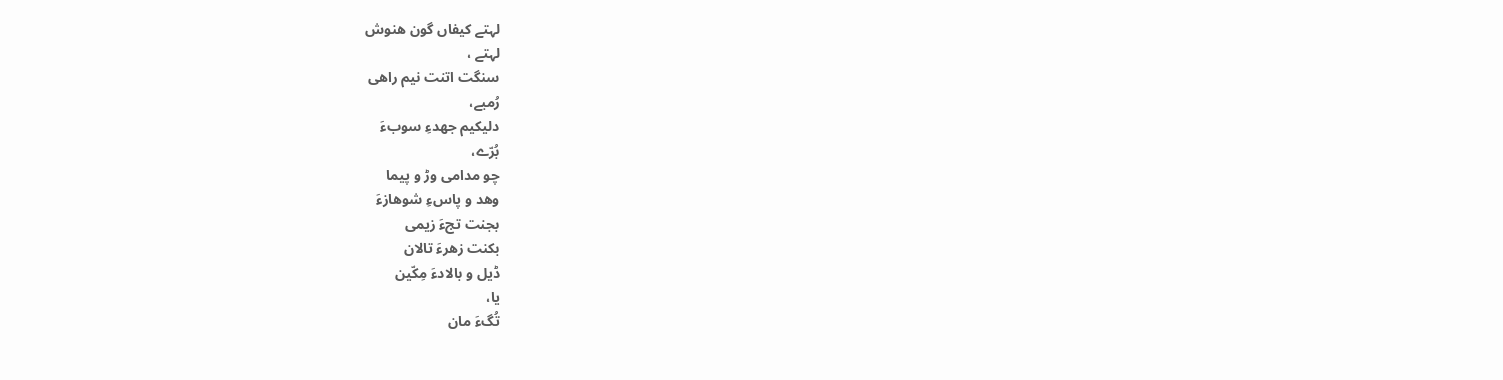لہتے کیفاں گون هنوش
لہتے ،
سنگت اتنت نیم راهی
رُمبے،
دلیکیم جهدءِ سوبءَ
بُرّے،
چو مدامی وڑ و پیما
وهد و پاسءِ شوهازءَ
بجنت تجءَ زیمی
بکنت زهرءَ تالان
ڈیل و بالادءَ مِکّین
یا،
تُگءَ مان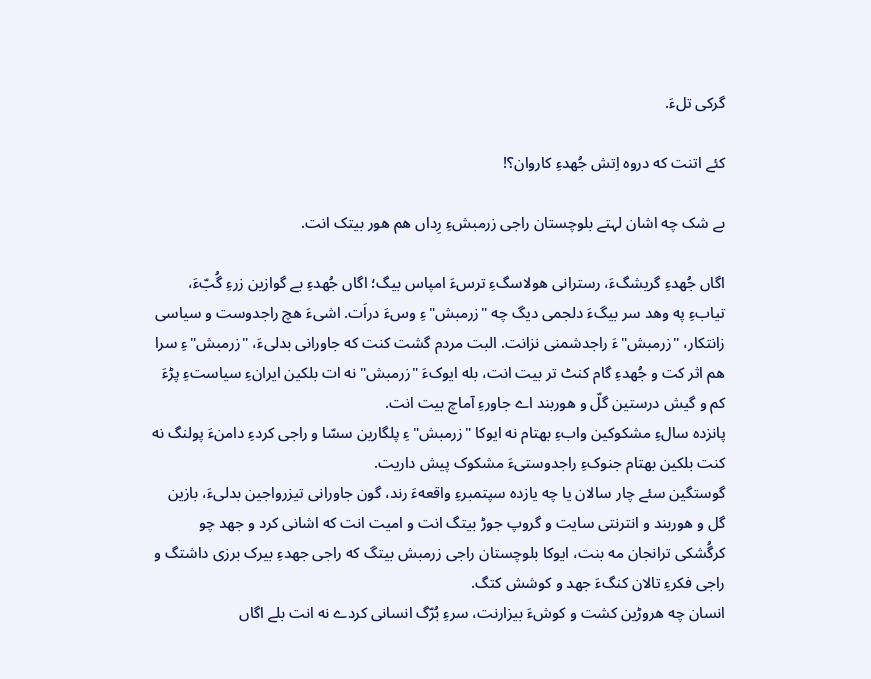گرکی تلءَ.

کئے اتنت که دروه اِتش جُهدءِ کاروان؟!

بے شک چه اشان لہتے بلوچستان راجی زرمبشءِ رِداں هم هور بیتک انت.

اگاں جُهدءِ گریشگءَ، رسترانی هولاسگءِ ترسءَ امپاس بیگ؛ اگاں جُهدءِ بے گوازین زرءِ گُبّءَ، تیابءِ په وهد سر بیگءَ دلجمی دیگ چه "زرمبش"ءِ وسءَ دراَت. اشیءَ هچ راجدوست و سیاسی زانتکار، "زرمبش"ءَ راجدشمنی نزانت. البت مردم گشت کنت که جاورانی بدلیءَ، "زرمبش"ءِ سرا هم اثر کت و جُهدءِ گام کنٹ تر بیت انت، بله ایوکءَ "زرمبش" نه ات بلکین ایرانءِ سیاستءِ پڑءَ کم و گیش درستین گلّ و هوربند اے جاورءِ آماچ بیت انت.
پانزده سالءِ مشکوکین وابءِ بهتام نه ایوکا "زرمبش"ءِ پلگارین سسّا و راجی کردءِ دامنءَ پولنگ نه کنت بلکین بهتام جنوکءِ راجدوستیءَ مشکوک پیش داریت.
گوستگین سئے چار سالان یا چه یازده سپتمبرءِ واقعهءَ رند، گون جاورانی تیزرواجین بدلیءَ، بازین گل و هوربند و انترنتی سایت و گروپ جوڑ بیتگ انت و امیت انت که اشانی کرد و جهد چو کرگُشکی ترانجان مه بنت، ایوکا بلوچستان راجی زرمبش بیتگ که راجی جهدءِ بیرک برزی داشتگ و راجی فکرءِ تالان کنگءَ جهد و کوشش کتگ.
انسان چه هروڑین کشت و کوشءَ بیزارنت، سرءِ بُرّگ انسانی کردے نه انت بلے اگاں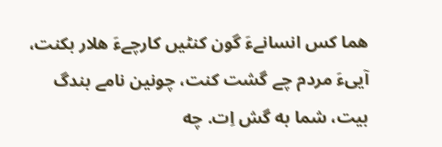هما کس انسانےءَ گون کنٹیں کارچےءَ هلار بکنت، آییءَ مردم چے گشت کنت، چونین نامے بندگ بیت، شما به گش اِت. چه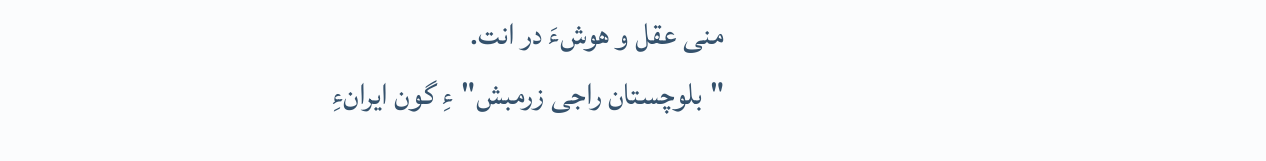منی عقل و هوشءَ در انت.
"بلوچستان راجی زرمبش"ءِ گون ایرانءِ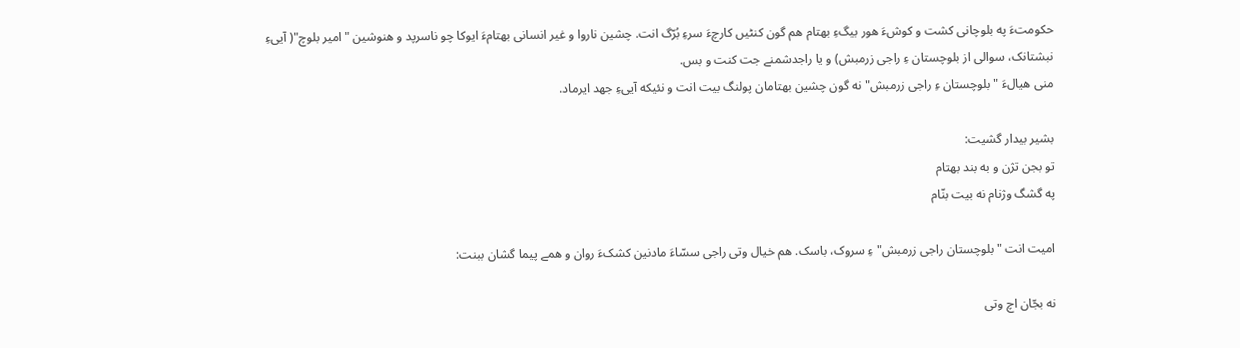حکومتءَ په بلوچانی کشت و کوشءَ هور بیگءِ بهتام هم گون کنٹیں کارچءَ سرءِ بُرّگ انت. چشین ناروا و غیر انسانی بهتامءَ ایوکا چو ناسرپد و هنوشین "امیر بلوچ"( آییءِ نبشتانک، سوالی از بلوچستان ءِ راجی زرمبش) و یا راجدشمنے جت کنت و بس.
منی هیالءَ "بلوچستان ءِ راجی زرمبش" نه گون چشین بهتامان پولنگ بیت انت و نئیکه آییءِ جهد ایرماد.

بشیر بیدار گشیت:
تو بجن تژن و به بند بهتام
په گشگ وژنام نه بیت بنّام

امیت انت "بلوچستان راجی زرمبش"ءِ سروک، باسک. هم خیال وتی راجی سسّاءَ مادنین کشکءَ روان و ھمے پیما گشان ببنت:

نه بجّان اچ وتی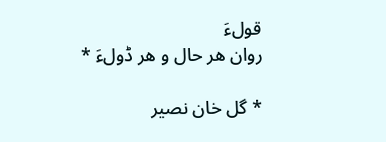قولءَ
روان هر حال و هر ڈولءَ *

* گل خان نصیر